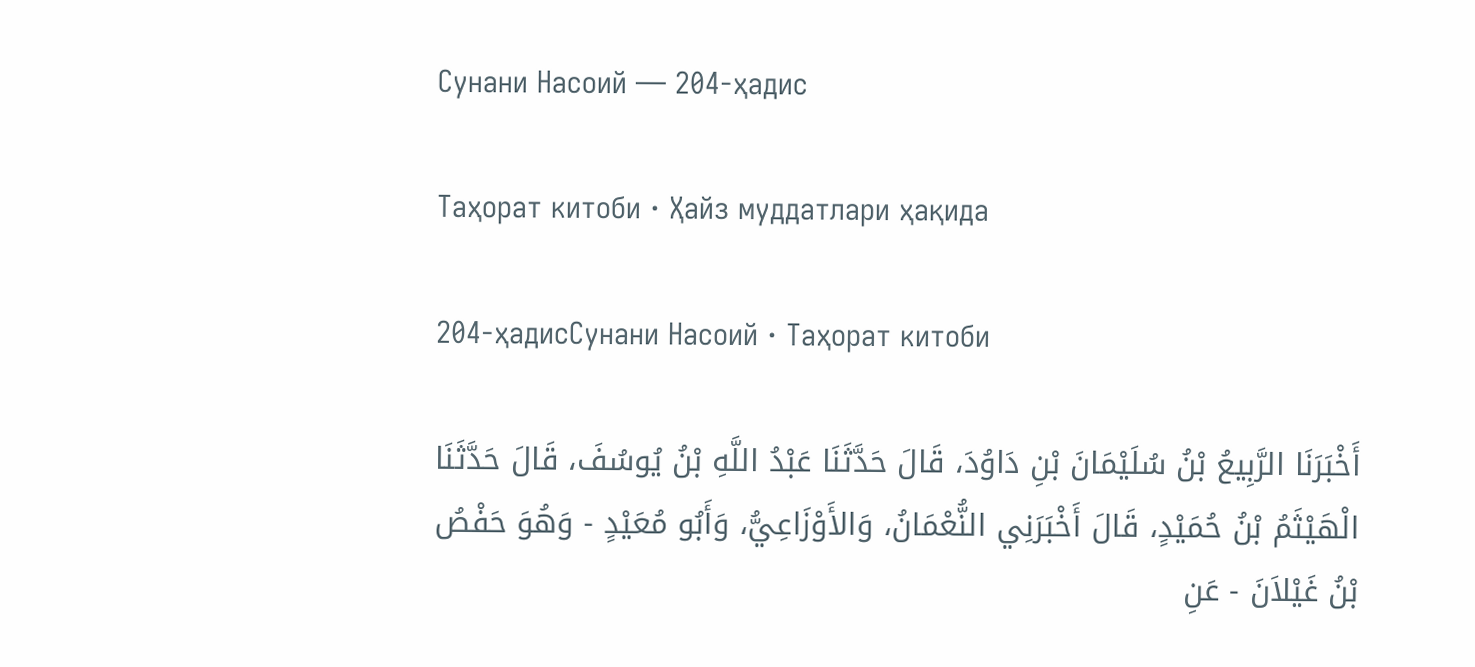Сунани Насоий — 204-ҳадис

Таҳорат китоби · Ҳайз муддатлари ҳақида

204-ҳадисСунани Насоий · Таҳорат китоби

أَخْبَرَنَا الرَّبِيعُ بْنُ سُلَيْمَانَ بْنِ دَاوُدَ، قَالَ حَدَّثَنَا عَبْدُ اللَّهِ بْنُ يُوسُفَ، قَالَ حَدَّثَنَا الْهَيْثَمُ بْنُ حُمَيْدٍ، قَالَ أَخْبَرَنِي النُّعْمَانُ، وَالأَوْزَاعِيُّ، وَأَبُو مُعَيْدٍ - وَهُوَ حَفْصُ بْنُ غَيْلاَنَ - عَنِ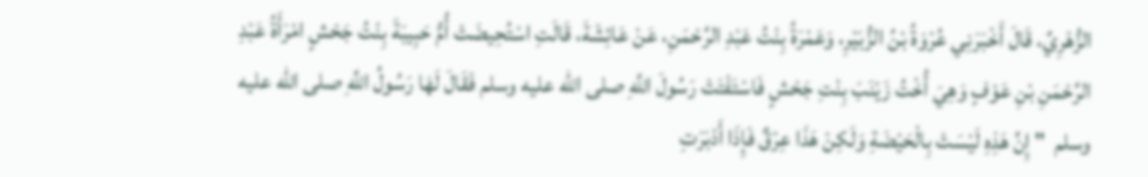الزُّهْرِيِّ، قَالَ أَخْبَرَنِي عُرْوَةُ بْنُ الزُّبَيْرِ، وَعَمْرَةُ بِنْتُ عَبْدِ الرَّحْمَنِ، عَنْ عَائِشَةَ، قَالَتِ اسْتُحِيضَتْ أُمُّ حَبِيبَةَ بِنْتُ جَحْشٍ امْرَأَةُ عَبْدِ الرَّحْمَنِ بْنِ عَوْفٍ وَهِيَ أُخْتُ زَيْنَبَ بِنْتِ جَحْشٍ فَاسْتَفْتَتْ رَسُولَ اللَّهِ صلى الله عليه وسلم فَقَالَ لَهَا رَسُولُ اللَّهِ صلى الله عليه وسلم  " إِنَّ هَذِهِ لَيْسَتْ بِالْحَيْضَةِ وَلَكِنْ هَذَا عِرْقٌ فَإِذَا أَدْبَرَتِ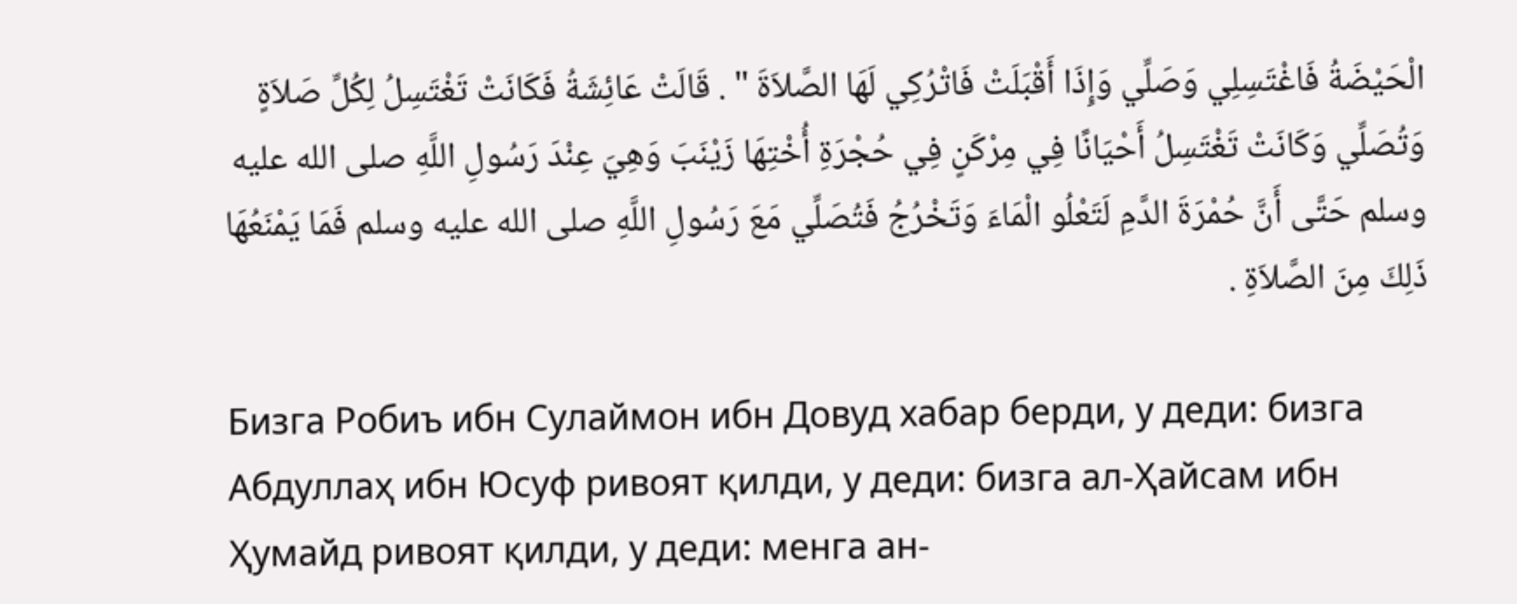الْحَيْضَةُ فَاغْتَسِلِي وَصَلِّي وَإِذَا أَقْبَلَتْ فَاتْرُكِي لَهَا الصَّلاَةَ " . قَالَتْ عَائِشَةُ فَكَانَتْ تَغْتَسِلُ لِكُلِّ صَلاَةٍ وَتُصَلِّي وَكَانَتْ تَغْتَسِلُ أَحْيَانًا فِي مِرْكَنٍ فِي حُجْرَةِ أُخْتِهَا زَيْنَبَ وَهِيَ عِنْدَ رَسُولِ اللَّهِ صلى الله عليه وسلم حَتَّى أَنَّ حُمْرَةَ الدَّمِ لَتَعْلُو الْمَاءَ وَتَخْرُجُ فَتُصَلِّي مَعَ رَسُولِ اللَّهِ صلى الله عليه وسلم فَمَا يَمْنَعُهَا ذَلِكَ مِنَ الصَّلاَةِ .

Бизга Робиъ ибн Сулаймон ибн Довуд хабар берди, у деди: бизга Абдуллаҳ ибн Юсуф ривоят қилди, у деди: бизга ал-Ҳайсам ибн Ҳумайд ривоят қилди, у деди: менга ан-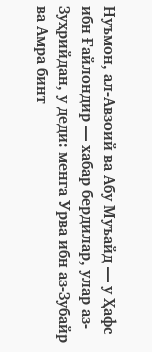Нуъмон, ал-Авзоий ва Абу Муъайд — у Ҳафс ибн Ғайлондир — хабар бердилар, улар аз-Зуҳрийдан, у деди: менга Урва ибн аз-Зубайр ва Амра бинт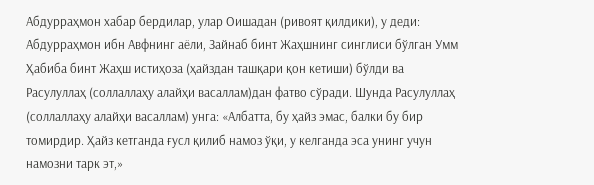Абдурраҳмон хабар бердилар, улар Оишадан (ривоят қилдики), у деди: Абдурраҳмон ибн Авфнинг аёли, Зайнаб бинт Жаҳшнинг синглиси бўлган Умм Ҳабиба бинт Жаҳш истиҳоза (ҳайздан ташқари қон кетиши) бўлди ва Расулуллаҳ (соллаллаҳу алайҳи васаллам)дан фатво сўради. Шунда Расулуллаҳ (соллаллаҳу алайҳи васаллам) унга: «Албатта, бу ҳайз эмас, балки бу бир томирдир. Ҳайз кетганда ғусл қилиб намоз ўқи, у келганда эса унинг учун намозни тарк эт,»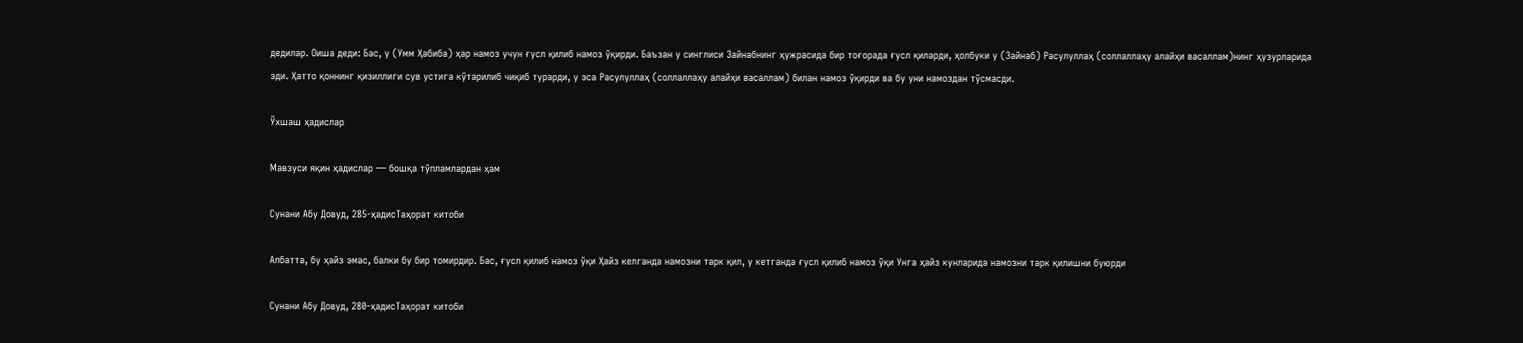дедилар. Оиша деди: Бас, у (Умм Ҳабиба) ҳар намоз учун ғусл қилиб намоз ўқирди. Баъзан у синглиси Зайнабнинг ҳужрасида бир тоғорада ғусл қиларди, ҳолбуки у (Зайнаб) Расулуллаҳ (соллаллаҳу алайҳи васаллам)нинг ҳузурларида эди. Ҳатто қоннинг қизиллиги сув устига кўтарилиб чиқиб турарди, у эса Расулуллаҳ (соллаллаҳу алайҳи васаллам) билан намоз ўқирди ва бу уни намоздан тўсмасди.

Ўхшаш ҳадислар

Мавзуси яқин ҳадислар — бошқа тўпламлардан ҳам

Сунани Абу Довуд, 285-ҳадисТаҳорат китоби

Албатта, бу ҳайз эмас, балки бу бир томирдир. Бас, ғусл қилиб намоз ўқи Ҳайз келганда намозни тарк қил, у кетганда ғусл қилиб намоз ўқи Унга ҳайз кунларида намозни тарк қилишни буюрди

Сунани Абу Довуд, 280-ҳадисТаҳорат китоби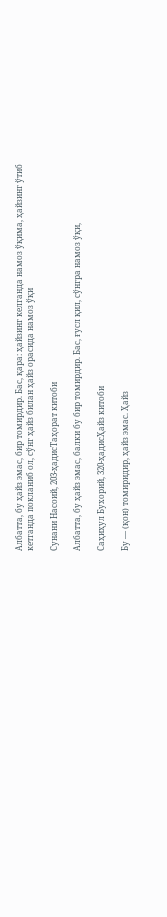Албатта, бу ҳайз эмас, бир томирдир. Бас, қара: ҳайзинг келганда намоз ўқима, ҳайзинг ўтиб кетганда покланиб ол, сўнг ҳайз билан ҳайз орасида намоз ўқи

Сунани Насоий, 203-ҳадисТаҳорат китоби

Албатта, бу ҳайз эмас, балки бу бир томирдир. Бас, ғусл қил, сўнгра намоз ўқи,

Саҳиҳул Бухорий, 320-ҳадисҲайз китоби

Бу — (қон) томиридир, ҳайз эмас. Ҳайз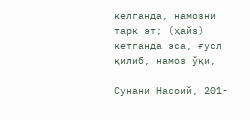келганда, намозни тарк эт; (ҳайз) кетганда эса, ғусл қилиб, намоз ўқи,

Сунани Насоий, 201-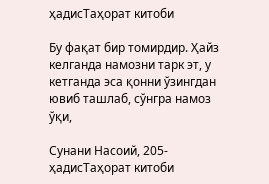ҳадисТаҳорат китоби

Бу фақат бир томирдир. Ҳайз келганда намозни тарк эт, у кетганда эса қонни ўзингдан ювиб ташлаб, сўнгра намоз ўқи,

Сунани Насоий, 205-ҳадисТаҳорат китоби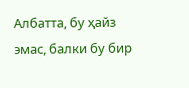Албатта, бу ҳайз эмас, балки бу бир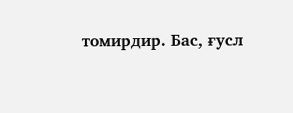томирдир. Бас, ғусл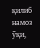қилиб намоз ўқи,